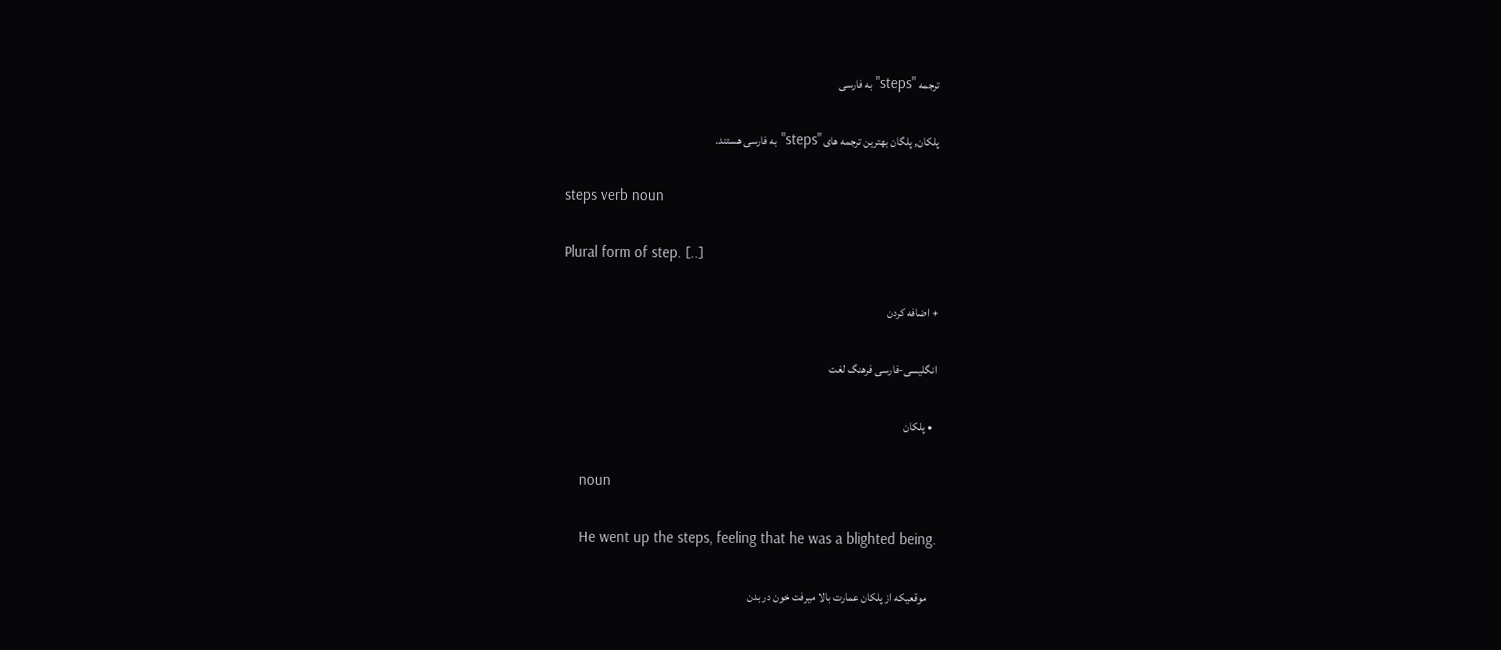ترجمه "steps" به فارسی

پلکان, پلگان بهترین ترجمه های "steps" به فارسی هستند.

steps verb noun

Plural form of step. [..]

+ اضافه کردن

انگلیسی-فارسی فرهنگ لغت

  • پلکان

    noun

    He went up the steps, feeling that he was a blighted being.

    موقعیکه از پلکان عمارت بالا میرفت خون در بدن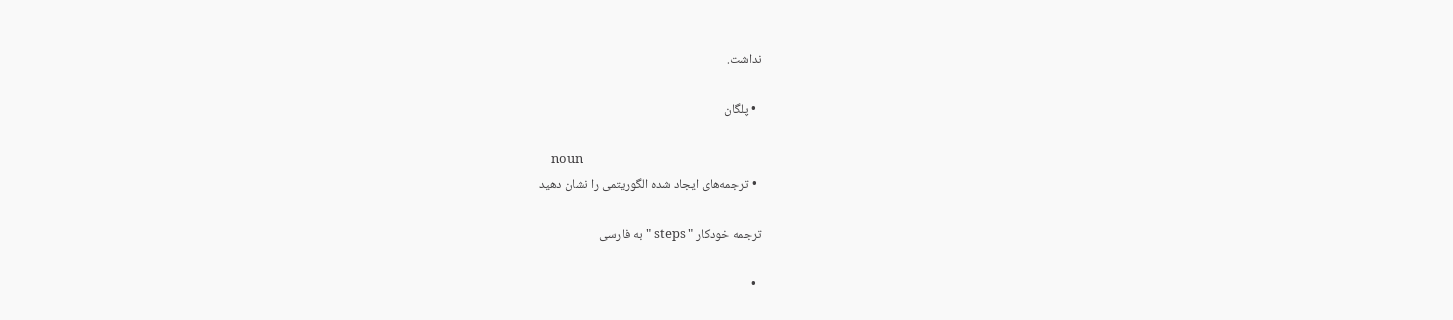نداشت.

  • پلگان

    noun
  • ترجمه‌های ایجاد شده الگوریتمی را نشان دهید

ترجمه خودکار " steps " به فارسی

  •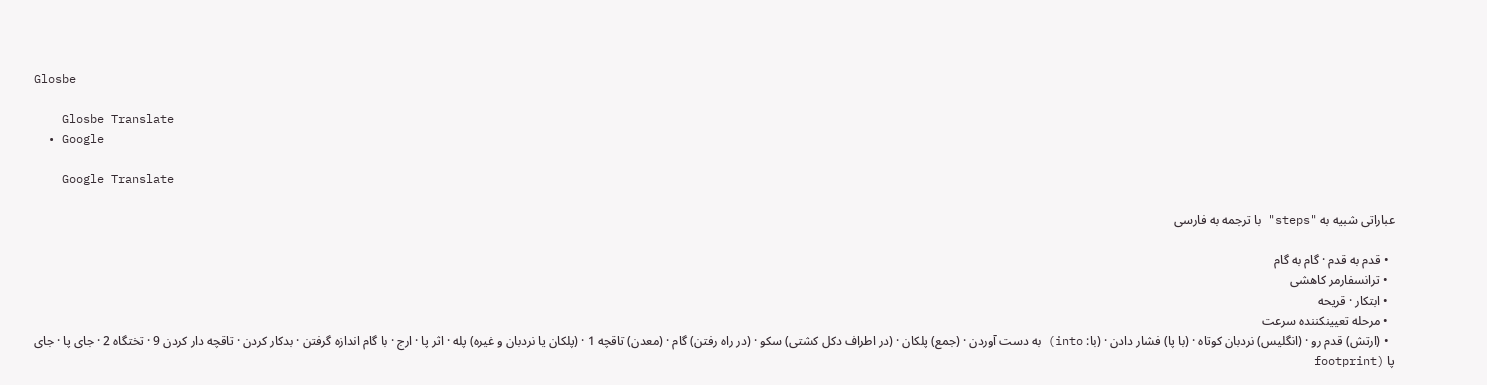Glosbe

    Glosbe Translate
  • Google

    Google Translate

عباراتی شبیه به "steps" با ترجمه به فارسی

  • قدم به قدم · گام به گام
  • ترانسفارمر کاهشی
  • ابتکار · قریحه
  • مرحله تعیینکننده سرعت
  • (ارتش) قدم رو · (انگلیس) نردبان کوتاه · (با پا) فشار دادن · (با: into) به دست آوردن · (جمع) پلکان · (در اطراف دکل کشتی) سکو · (در راه رفتن) گام · (معدن) تاقچه 1 · (پلکان یا نردبان و غیره) پله · اثر پا · ارج · با گام اندازه گرفتن · بدکار کردن · تاقچه دار کردن 9 · تختگاه 2 · جاى پا · جای پا (footprint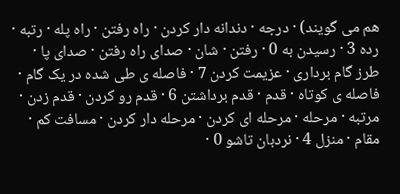هم می گویند) · درجه · دندانه دار کردن · راه رفتن · راه پله · رتبه · رده 3 · رسیدن به 0 · رفتن · شان · صدای راه رفتن · صدای پا · طرز گام برداری · عزیمت کردن 7 · فاصله ی طی شده در یک گام · فاصله ی کوتاه · قدم · قدم برداشتن 6 · قدم رو کردن · قدم زدن · مرتبه · مرحله · مرحله ای کردن · مرحله دار کردن · مسافت کم · مقام · منزل 4 · نردبان تاشو 0 ·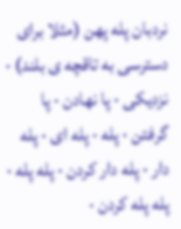نردبان پله پهن (مثلا برای دسترسی به تاقچه ی بلند) · نزدیکی · پا نهادن · پا گرفتن · پله · پله ای · پله دار · پله دار کردن · پله پله · پله پله کردن ·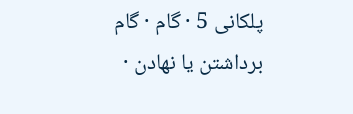پلکانی 5 · گام · گام برداشتن یا نهادن ·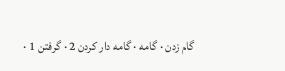گام زدن · گامه · گامه دار کردن 2 · گرفتن 1 ·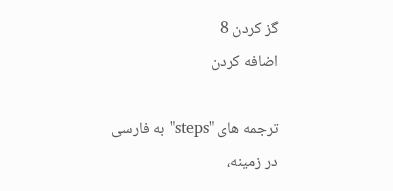گز کردن 8
اضافه کردن

ترجمه های "steps" به فارسی در زمینه،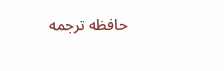حافظه ترجمه